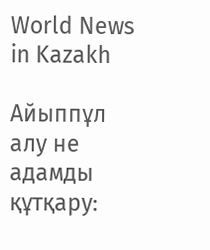World News in Kazakh

Айыппұл алу не адамды құтқару: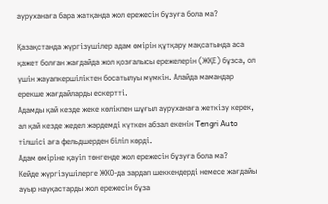ауруханаға бара жатқанда жол ережесін бұзуға бола ма?

Қазақстанда жүргізушілер адам өмірін құтқару мақсатында аса қажет болған жағдайда жол қозғалысы ережелерін (ЖҚЕ) бұзса, ол үшін жауапкершіліктен босатылуы мүмкін. Алайда мамандар ерекше жағдайларды ескертті.
Адамды қай кезде жеке көлікпен шұғыл ауруханаға жеткізу керек, ал қай кезде жедел жәрдемді күткен абзал екенін Tengri Auto тілшісі аға фельдшерден біліп көрді.
Адам өміріне қауіп төнгенде жол ережесін бұзуға бола ма?
Кейде жүргізушілерге ЖКО-да зардап шеккендерді немесе жағдайы ауыр науқастарды жол ережесін бұза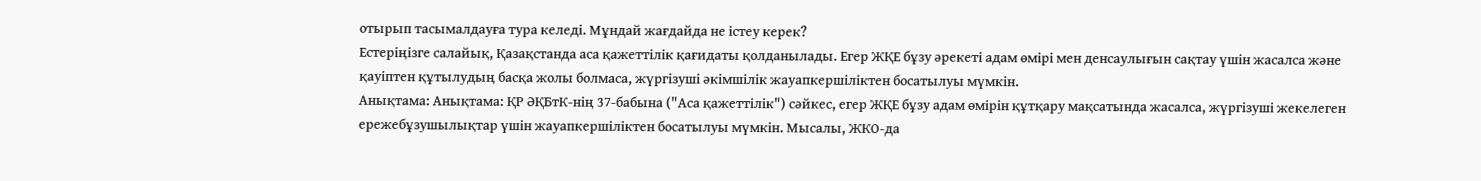отырып тасымалдауға тура келеді. Мұндай жағдайда не істеу керек?
Естеріңізге салайық, Қазақстанда аса қажеттілік қағидаты қолданылады. Егер ЖҚЕ бұзу әрекеті адам өмірі мен денсаулығын сақтау үшін жасалса және қауіптен құтылудың басқа жолы болмаса, жүргізуші әкімшілік жауапкершіліктен босатылуы мүмкін.
Анықтама: Анықтама: ҚР ӘҚБтК-нің 37-бабына ("Аса қажеттілік") сәйкес, егер ЖҚЕ бұзу адам өмірін құтқару мақсатында жасалса, жүргізуші жекелеген ережебұзушылықтар үшін жауапкершіліктен босатылуы мүмкін. Мысалы, ЖКО-да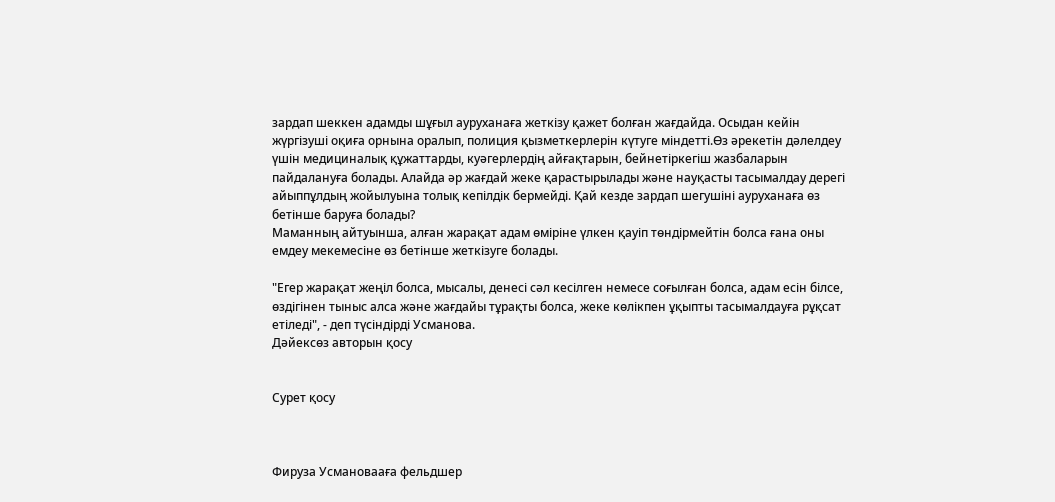зардап шеккен адамды шұғыл ауруханаға жеткізу қажет болған жағдайда. Осыдан кейін жүргізуші оқиға орнына оралып, полиция қызметкерлерін күтуге міндетті.Өз әрекетін дәлелдеу үшін медициналық құжаттарды, куәгерлердің айғақтарын, бейнетіркегіш жазбаларын пайдалануға болады. Алайда әр жағдай жеке қарастырылады және науқасты тасымалдау дерегі айыппұлдың жойылуына толық кепілдік бермейді. Қай кезде зардап шегушіні ауруханаға өз бетінше баруға болады?
Маманның айтуынша, алған жарақат адам өміріне үлкен қауіп төндірмейтін болса ғана оны емдеу мекемесіне өз бетінше жеткізуге болады.

"Егер жарақат жеңіл болса, мысалы, денесі сәл кесілген немесе соғылған болса, адам есін білсе, өздігінен тыныс алса және жағдайы тұрақты болса, жеке көлікпен ұқыпты тасымалдауға рұқсат етіледі", - деп түсіндірді Усманова.
Дәйексөз авторын қосу


Сурет қосу



Фируза Усмановааға фельдшер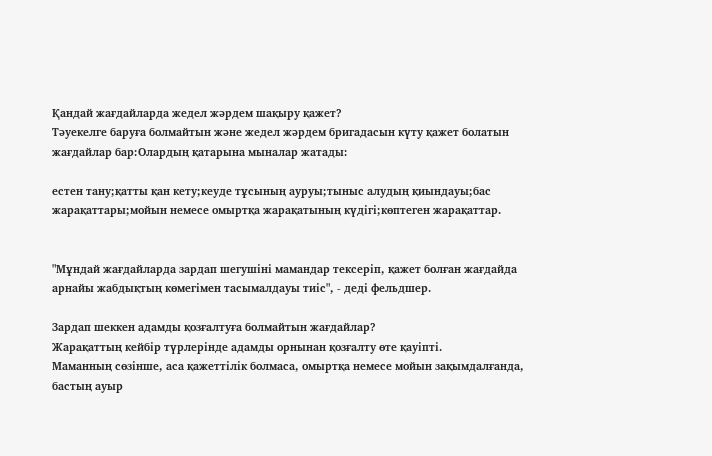Қандай жағдайларда жедел жәрдем шақыру қажет?
Тәуекелге баруға болмайтын және жедел жәрдем бригадасын күту қажет болатын жағдайлар бар:Олардың қатарына мыналар жатады:

естен тану;қатты қан кету;кеуде тұсының ауруы;тыныс алудың қиындауы;бас жарақаттары;мойын немесе омыртқа жарақатының күдігі;көптеген жарақаттар.


"Мұндай жағдайларда зардап шегушіні мамандар тексеріп, қажет болған жағдайда арнайы жабдықтың көмегімен тасымалдауы тиіс", - деді фельдшер.

Зардап шеккен адамды қозғалтуға болмайтын жағдайлар?
Жарақаттың кейбір түрлерінде адамды орнынан қозғалту өте қауіпті.
Маманның сөзінше, аса қажеттілік болмаса, омыртқа немесе мойын зақымдалғанда, бастың ауыр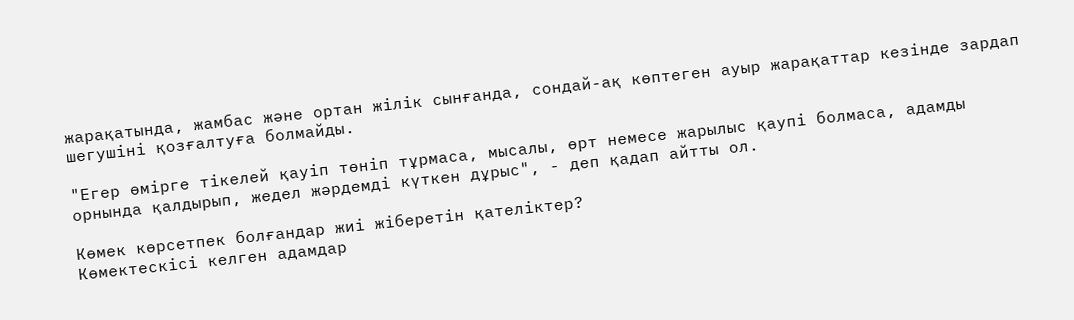жарақатында, жамбас және ортан жілік сынғанда, сондай-ақ көптеген ауыр жарақаттар кезінде зардап шегушіні қозғалтуға болмайды.

"Егер өмірге тікелей қауіп төніп тұрмаса, мысалы, өрт немесе жарылыс қаупі болмаса, адамды орнында қалдырып, жедел жәрдемді күткен дұрыс", - деп қадап айтты ол.

Көмек көрсетпек болғандар жиі жіберетін қателіктер?
Көмектескісі келген адамдар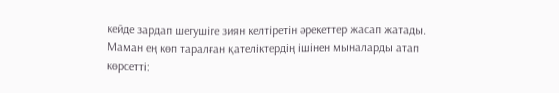кейде зардап шегушіге зиян келтіретін әрекеттер жасап жатады.
Маман ең көп таралған қателіктердің ішінен мыналарды атап көрсетті: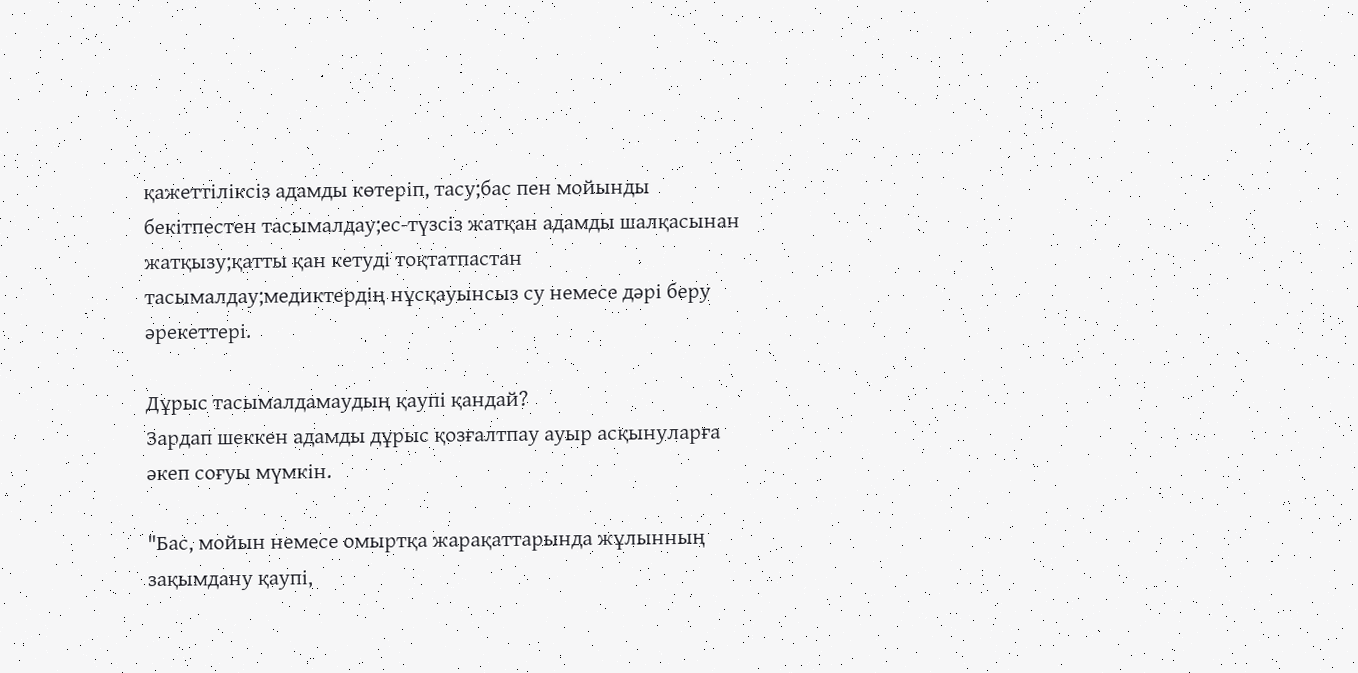қажеттіліксіз адамды көтеріп, тасу;бас пен мойынды бекітпестен тасымалдау;ес-түзсіз жатқан адамды шалқасынан жатқызу;қатты қан кетуді тоқтатпастан тасымалдау;медиктердің нұсқауынсыз су немесе дәрі беру әрекеттері.

Дұрыс тасымалдамаудың қаупі қандай?
Зардап шеккен адамды дұрыс қозғалтпау ауыр асқынуларға әкеп соғуы мүмкін.

"Бас, мойын немесе омыртқа жарақаттарында жұлынның зақымдану қаупі,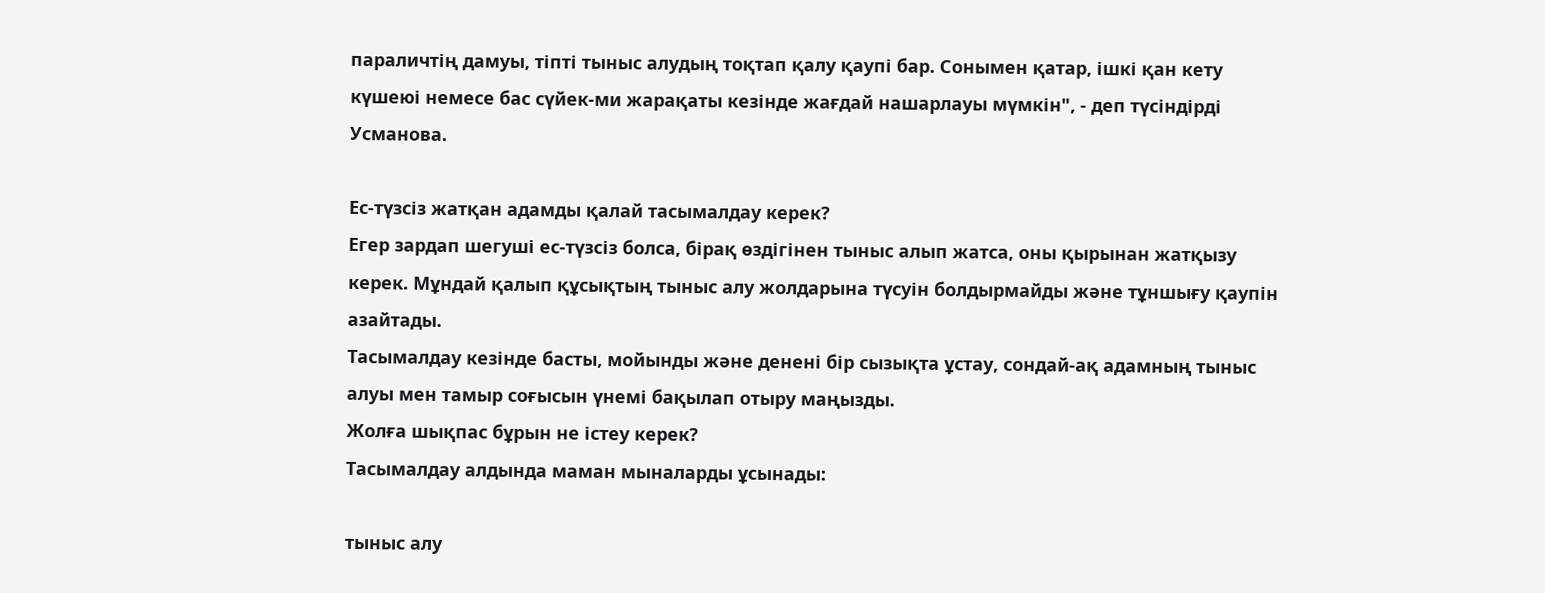параличтің дамуы, тіпті тыныс алудың тоқтап қалу қаупі бар. Сонымен қатар, ішкі қан кету күшеюі немесе бас сүйек-ми жарақаты кезінде жағдай нашарлауы мүмкін", - деп түсіндірді Усманова.

Ес-түзсіз жатқан адамды қалай тасымалдау керек?
Егер зардап шегуші ес-түзсіз болса, бірақ өздігінен тыныс алып жатса, оны қырынан жатқызу керек. Мұндай қалып құсықтың тыныс алу жолдарына түсуін болдырмайды және тұншығу қаупін азайтады.
Тасымалдау кезінде басты, мойынды және денені бір сызықта ұстау, сондай-ақ адамның тыныс алуы мен тамыр соғысын үнемі бақылап отыру маңызды.
Жолға шықпас бұрын не істеу керек?
Тасымалдау алдында маман мыналарды ұсынады:

тыныс алу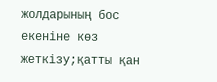жолдарының бос екеніне көз жеткізу;қатты қан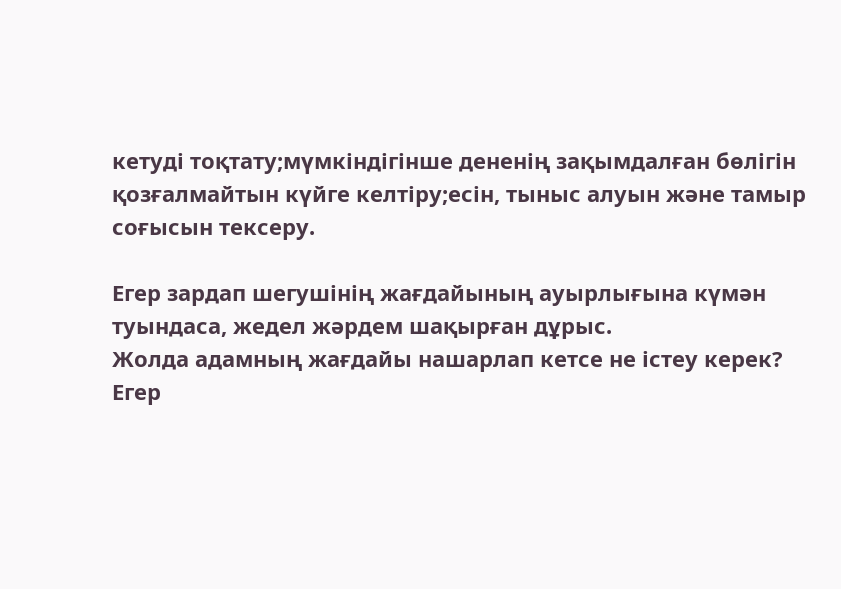кетуді тоқтату;мүмкіндігінше дененің зақымдалған бөлігін қозғалмайтын күйге келтіру;есін, тыныс алуын және тамыр соғысын тексеру.

Егер зардап шегушінің жағдайының ауырлығына күмән туындаса, жедел жәрдем шақырған дұрыс.
Жолда адамның жағдайы нашарлап кетсе не істеу керек?
Егер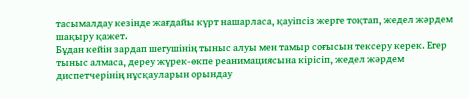тасымалдау кезінде жағдайы күрт нашарласа, қауіпсіз жерге тоқтап, жедел жәрдем шақыру қажет.
Бұдан кейін зардап шегушінің тыныс алуы мен тамыр соғысын тексеру керек. Егер тыныс алмаса, дереу жүрек-өкпе реанимациясына кірісіп, жедел жәрдем диспетчерінің нұсқауларын орындау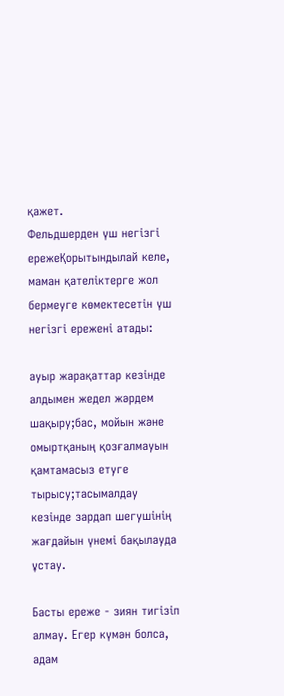қажет.
Фельдшерден үш негізгі ережеҚорытындылай келе, маман қателіктерге жол бермеуге көмектесетін үш негізгі ережені атады:

ауыр жарақаттар кезінде алдымен жедел жәрдем шақыру;бас, мойын және омыртқаның қозғалмауын қамтамасыз етуге тырысу;тасымалдау кезінде зардап шегушінің жағдайын үнемі бақылауда ұстау.

Басты ереже - зиян тигізіп алмау. Егер күмән болса, адам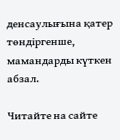денсаулығына қатер төндіргенше, мамандарды күткен абзал.

Читайте на сайте